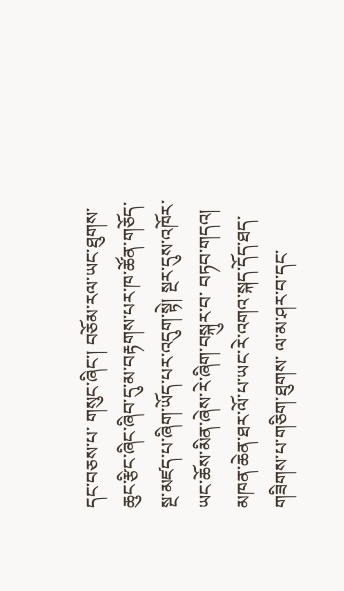དང་བཅས་པ་ གསུང་ཞིང་། བཅོམ་རལ་ཡང་ཐུགས་ཆུང་རྩིང་ཞིང་ཞིབ་དུ་མ་བརྟགས་པར་ཁ་ཚོན་གཅོད་ སྔ་མཛད་པ་ཞིག་ཡོད་པར་འདུག་སྟེ། སྔར་དུས་འཁོར་ཡང་ཆོས་མིན་ཞེས་རེ་ཞིག་བསྐུར་བ་ བཏབ་གདའ། མཁན་ཆེན་ཐར་ལོ་པ་ཡང་རེ་འགའ་སྐད་དོད་ཐད་གཟིགས་པ་གཅིག་ཐུགས་ ལ་མ་ཤར་བ་དང་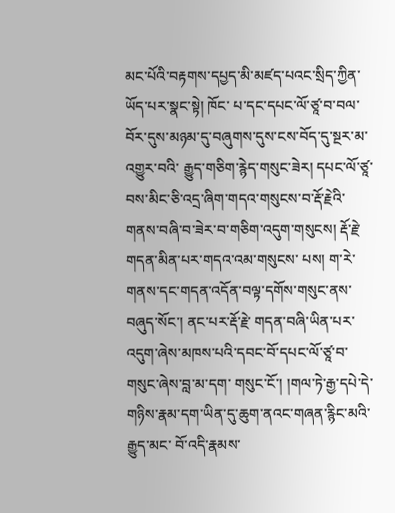མང་པོའི་བརྟགས་དཔྱད་མི་མཛད་པའང་སྲིད་ཀྱིན་ཡོད་པར་སྣང་སྟེ། ཁོང་ པ་དང་དཔང་ལོ་ཙཱ་བ་བལ་བོར་དུས་མཉམ་དུ་བཞུགས་དུས་ངས་བོད་དུ་སྔར་མ་འགྱུར་བའི་ རྒྱུད་གཅིག་རྙེད་གསུང་ཟེར། དཔང་ལོ་ཙཱ་བས་མིང་ཅི་འདྲ་ཞིག་གདའ་གསུངས་བ་རྡོ་རྗེའི་ གནས་བཞི་བ་ཟེར་བ་གཅིག་འདུག་གསུངས། རྡོ་རྗེ་གདན་མིན་པར་གདའ་འམ་གསུངས་ པས། ག་རེ་གནས་དང་གདན་འདོན་བལྟ་དགོས་གསུང་ནས་བཞུད་སོང་། ནང་པར་རྡོ་རྗེ་ གདན་བཞི་ཡིན་པར་འདུག་ཞེས་མཁས་པའི་དབང་བོ་དཔང་ལོ་ཙཱ་བ་གསུང་ཞེས་བླ་མ་དག་ གསུང་ངོ་། །གལ་ཏེ་རྒྱ་དཔེ་དེ་གཉིས་རྣམ་དག་ཡིན་དུ་ཆུག་ནའང་གཞན་རྙིང་མའི་རྒྱུད་མང་ བོ་འདི་རྣམས་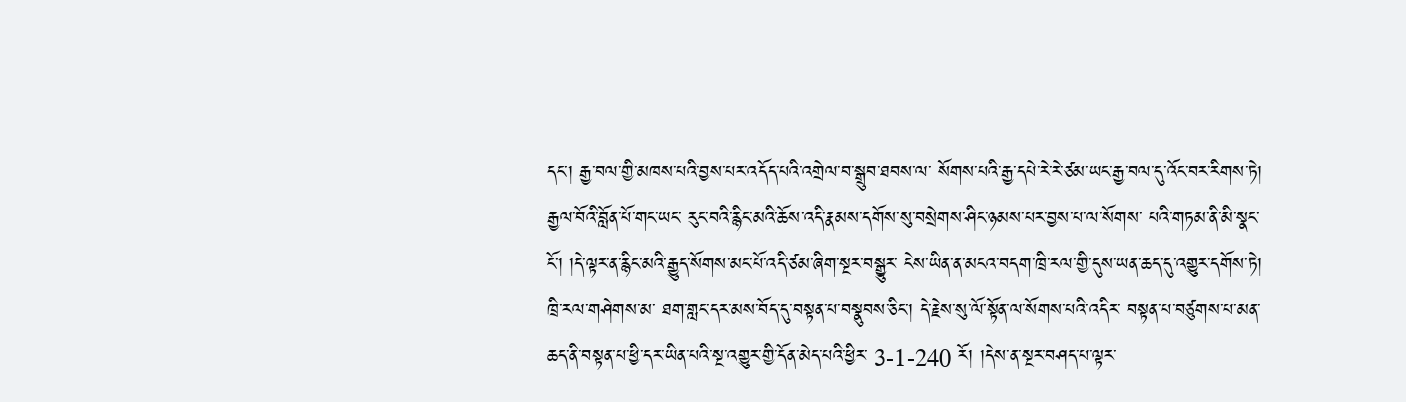དང་། རྒྱ་བལ་གྱི་མཁས་པའི་བྱས་པར་འདོད་པའི་འགྲེལ་བ་སྒྲུབ་ཐབས་ལ་ སོགས་པའི་རྒྱ་དཔེ་རེ་རེ་ཙམ་ཡང་རྒྱ་བལ་དུ་འོང་བར་རིགས་ཏེ། རྒྱལ་བོའི་བློན་པོ་གང་ཡང་ རུང་བའི་རྙིང་མའི་ཆོས་འདི་རྣམས་དགོས་སུ་བསྲེགས་ཤིང་ཉམས་པར་བྱས་པ་ལ་སོགས་ པའི་གཏམ་ནི་མི་སྣང་ངོ་། །དེ་ལྟར་ན་རྙིང་མའི་རྒྱུད་སོགས་མང་པོ་འདི་ཙམ་ཞིག་སྔར་བསྒྱུར་ ངེས་ཡིན་ན་མངའ་བདག་ཁྲི་རལ་གྱི་དུས་ཡན་ཆད་དུ་འགྱུར་དགོས་ཏེ། ཁྲི་རལ་གཤེགས་མ་ ཐག་གླང་དར་མས་བོད་དུ་བསྟན་པ་བསྣུབས་ཅིང་། དེ་རྗེས་སུ་ལོ་སྟོན་ལ་སོགས་པའི་འདིར་ བསྟན་པ་བཙུགས་པ་མན་ཆད་ནི་བསྟན་པ་ཕྱི་དར་ཡིན་པའི་སྔ་འགྱུར་གྱི་དོན་མེད་པའི་ཕྱིར་ 3-1-240 རོ། །དེས་ན་སྔར་བཤད་པ་ལྟར་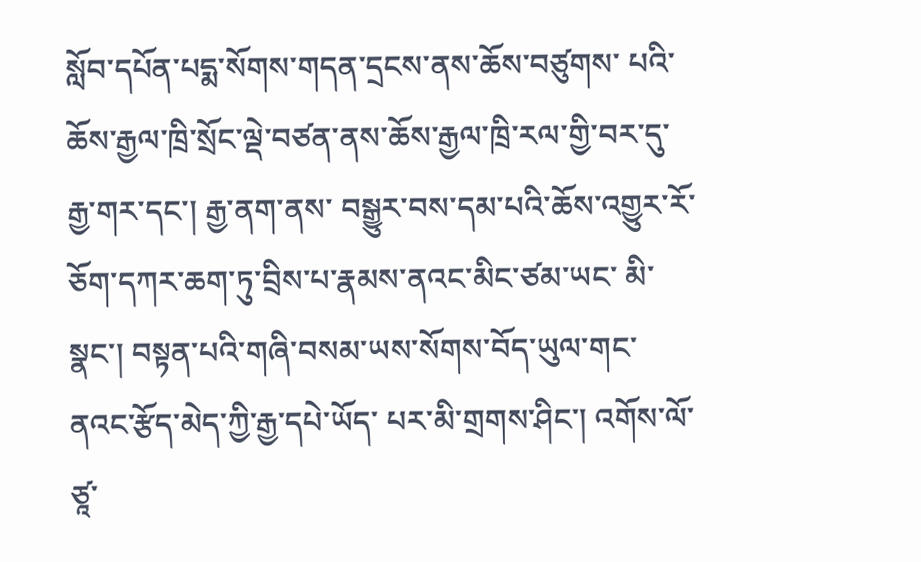སློབ་དཔོན་པདྨ་སོགས་གདན་དྲངས་ནས་ཆོས་བཙུགས་ པའི་ཆོས་རྒྱལ་ཁྲི་སྲོང་ལྡེ་བཙན་ནས་ཆོས་རྒྱལ་ཁྲི་རལ་གྱི་བར་དུ་རྒྱ་གར་དང་། རྒྱ་ནག་ནས་ བསྒྱུར་བས་དམ་པའི་ཆོས་འགྱུར་རོ་ཅོག་དཀར་ཆག་ཏུ་བྲིས་པ་རྣམས་ནའང་མིང་ཙམ་ཡང་ མི་སྣང་། བསྟན་པའི་གཞི་བསམ་ཡས་སོགས་བོད་ཡུལ་གང་ནའང་རྩོད་མེད་ཀྱི་རྒྱ་དཔེ་ཡོད་ པར་མི་གྲགས་ཤིང་། འགོས་ལོ་ཙཱ་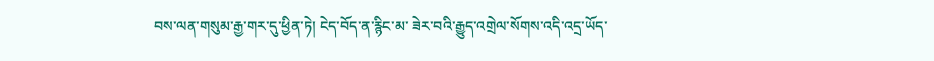བས་ལན་གསུམ་རྒྱ་གར་དུ་ཕྱིན་ཏེ། ངེད་བོད་ན་རྙིང་མ་ ཟེར་བའི་རྒྱུད་འགྲེལ་སོགས་འདི་འདྲ་ཡོད་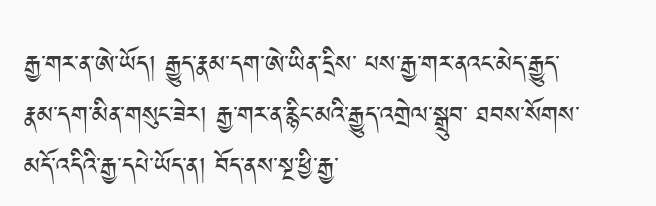རྒྱ་གར་ན་ཨེ་ཡོད། རྒྱུད་རྣམ་དག་ཨེ་ཡིན་དྲིས་ པས་རྒྱ་གར་ནའང་མེད་རྒྱུད་རྣམ་དག་མིན་གསུང་ཟེར། རྒྱ་གར་ན་རྙིང་མའི་རྒྱུད་འགྲེལ་སྒྲུབ་ ཐབས་སོགས་མདོ་འདིའི་རྒྱ་དཔེ་ཡོད་ན། བོད་ནས་སྔ་ཕྱི་རྒྱ་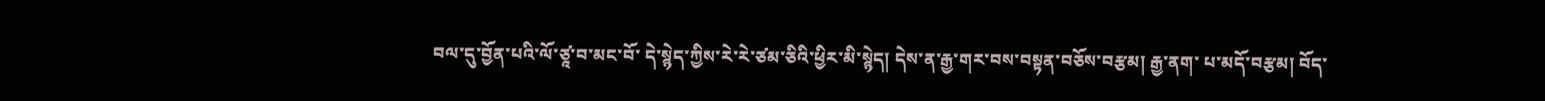བལ་དུ་བྱོན་པའི་ལོ་ཙཱ་བ་མང་བོ་ དེ་སྙེད་ཀྱིས་རེ་རེ་ཙམ་ཅིའི་ཕྱིར་མི་སྙེད། དེས་ན་རྒྱ་གར་བས་བསྟན་བཅོས་བརྩམ། རྒྱ་ནག་ པ་མདོ་བརྩམ། བོད་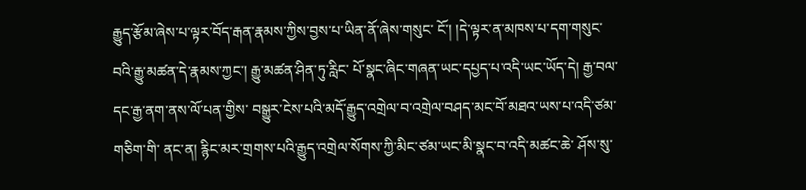རྒྱུད་རྩོམ་ཞེས་པ་ལྟར་བོད་རྒན་རྣམས་ཀྱིས་བྱས་པ་ཡིན་ནོ་ཞེས་གསུང་ ངོ་། །དེ་ལྟར་ན་མཁས་པ་དག་གསུང་བའི་རྒྱུ་མཚན་དེ་རྣམས་ཀྱང་། རྒྱུ་མཚན་ཤིན་ཏུ་རླིང་ པོ་སྣང་ཞིང་གཞན་ཡང་དཔྱད་པ་འདི་ཡང་ཡོད་དེ། རྒྱ་བལ་དང་རྒྱ་ནག་ནས་ལོ་པན་གྱིས་ བསྒྱུར་ངེས་པའི་མདོ་རྒྱུད་འགྲེལ་བ་འགྲེལ་བཤད་མང་བོ་མཐའ་ཡས་པ་འདི་ཙམ་གཅིག་གི་ ནང་ན། རྙིང་མར་གྲགས་པའི་རྒྱུད་འགྲེལ་སོགས་ཀྱི་མིང་ཙམ་ཡང་མི་སྣང་བ་འདི་མཚང་ཆེ་ ཤོས་སུ་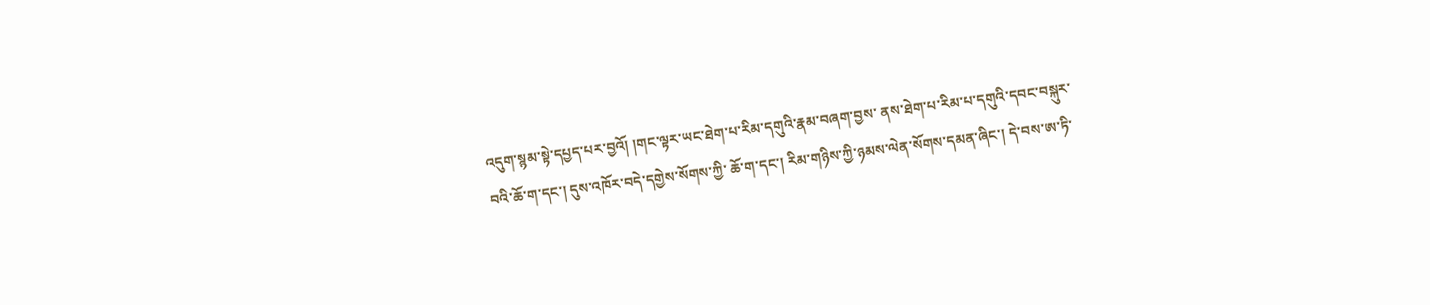འདུག་སྙམ་སྟེ་དཔྱད་པར་བྱའོ། །གང་ལྟར་ཡང་ཐེག་པ་རིམ་དགུའི་རྣམ་བཞག་བྱས་ ནས་ཐེག་པ་རིམ་པ་དགུའི་དབང་བསྐུར་བའི་ཆོ་ག་དང་། དུས་འཁོར་བདེ་དགྱེས་སོགས་ཀྱི་ ཆོ་ག་དང་། རིམ་གཉིས་ཀྱི་ཉམས་ལེན་སོགས་དམན་ཞིང་། དེ་བས་ཨ་ཏི་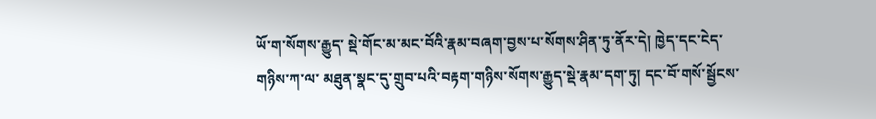ཡོ་ག་སོགས་རྒྱུད་ སྡེ་གོང་མ་མང་བོའི་རྣམ་བཞག་བྱས་པ་སོགས་ཤིན་ཏུ་ནོར་དེ། ཁྱེད་དང་ངེད་གཉིས་ཀ་ལ་ མཐུན་སྣང་དུ་གྲུབ་པའི་བརྟག་གཉིས་སོགས་རྒྱུད་སྡེ་རྣམ་དག་ཏུ། དང་བོ་གསོ་སྦྱོངས་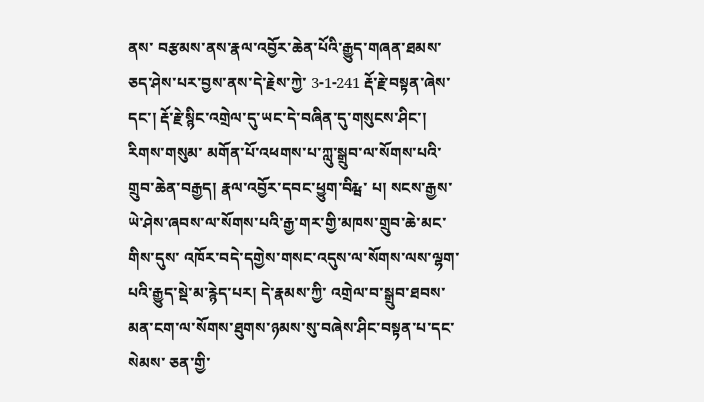ནས་ བརྩམས་ནས་རྣལ་འབྱོར་ཆེན་པོའི་རྒྱུད་གཞན་ཐམས་ཅད་ཤེས་པར་བྱས་ནས་དེ་རྗེས་ཀྱེ་ 3-1-241 རྡོ་རྗེ་བསྟན་ཞེས་དང་། རྡོ་རྗེ་སྙིང་འགྲེལ་དུ་ཡང་དེ་བཞིན་དུ་གསུངས་ཤིང་། རིགས་གསུམ་ མགོན་པོ་འཕགས་པ་ཀླུ་སྒྲུབ་ལ་སོགས་པའི་གྲུབ་ཆེན་བརྒྱད། རྣལ་འབྱོར་དབང་ཕྱུག་བིརྺ་ པ། སངས་རྒྱས་ཡེ་ཤེས་ཞབས་ལ་སོགས་པའི་རྒྱ་གར་གྱི་མཁས་གྲུབ་ཆེ་མང་གིས་དུས་ འཁོར་བདེ་དགྱེས་གསང་འདུས་ལ་སོགས་ལས་ལྷག་པའི་རྒྱུད་སྡེ་མ་རྙེད་པར། དེ་རྣམས་ཀྱི་ འགྲེལ་བ་སྒྲུབ་ཐབས་མན་ངག་ལ་སོགས་ཐུགས་ཉམས་སུ་བཞེས་ཤིང་བསྟན་པ་དང་སེམས་ ཅན་གྱི་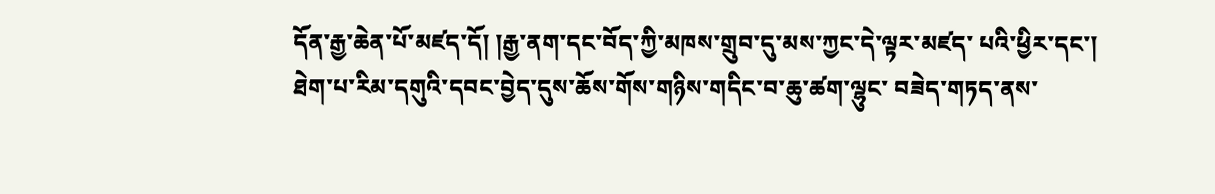དོན་རྒྱ་ཆེན་པོ་མཛད་དོ། །རྒྱ་ནག་དང་བོད་ཀྱི་མཁས་གྲུབ་དུ་མས་ཀྱང་དེ་ལྟར་མཛད་ པའི་ཕྱིར་དང་། ཐེག་པ་རིམ་དགུའི་དབང་བྱེད་དུས་ཆོས་གོས་གཉིས་གདིང་བ་ཆུ་ཚག་ལྷུང་ བཟེད་གཏད་ནས་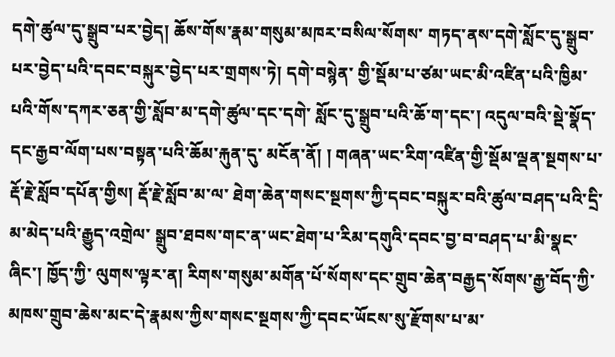དགེ་ཚུལ་དུ་སྒྲུབ་པར་བྱེད། ཆོས་གོས་རྣམ་གསུམ་མཁར་བསིལ་སོགས་ གཏད་ནས་དགེ་སློང་དུ་སྒྲུབ་པར་བྱེད་པའི་དབང་བསྐུར་བྱེད་པར་གྲགས་ཏེ། དགེ་བསྙེན་ གྱི་སྡོམ་པ་ཙམ་ཡང་མི་འཛིན་པའི་ཁྱིམ་པའི་གོས་དཀར་ཅན་གྱི་སློབ་མ་དགེ་ཚུལ་དང་དགེ་ སློང་དུ་སྒྲུབ་པའི་ཆོ་ག་དང་། འདུལ་བའི་སྡེ་སྣོད་དང་རྒྱབ་ལོག་པས་བསྟན་པའི་ཆོམ་རྐུན་དུ་ མངོན་ནོ། ། གཞན་ཡང་རིག་འཛིན་གྱི་སྡོམ་ལྡན་སྔགས་པ་རྡོ་རྗེ་སློབ་དཔོན་གྱིས། རྡོ་རྗེ་སློབ་མ་ལ་ ཐེག་ཆེན་གསང་སྔགས་ཀྱི་དབང་བསྐུར་བའི་ཚུལ་བཤད་པའི་དྲི་མ་མེད་པའི་རྒྱུད་འགྲེལ་ སྒྲུབ་ཐབས་གང་ན་ཡང་ཐེག་པ་རིམ་དགུའི་དབང་བྱ་བ་བཤད་པ་མི་སྣང་ཞིང་། ཁྱོད་ཀྱི་ ལུགས་ལྟར་ན། རིགས་གསུམ་མགོན་པོ་སོགས་དང་གྲུབ་ཆེན་བརྒྱད་སོགས་རྒྱ་བོད་ཀྱི་ མཁས་གྲུབ་ཆེས་མང་དེ་རྣམས་ཀྱིས་གསང་སྔགས་ཀྱི་དབང་ཡོངས་སུ་རྫོགས་པ་མ་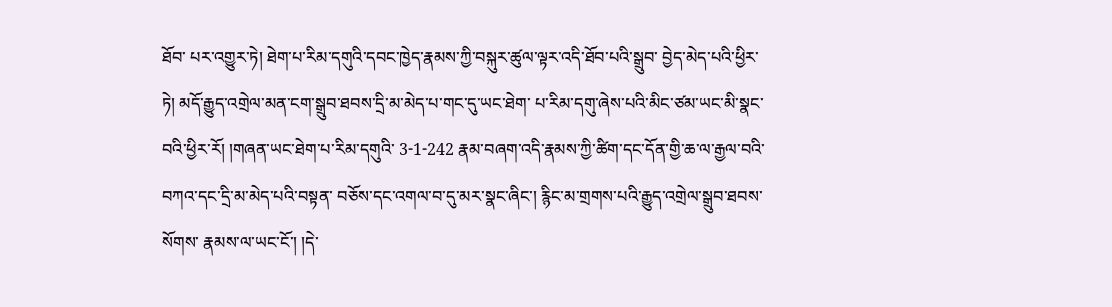ཐོབ་ པར་འགྱུར་ཏེ། ཐེག་པ་རིམ་དགུའི་དབང་ཁྱེད་རྣམས་ཀྱི་བསྐུར་ཚུལ་ལྟར་འདི་ཐོབ་པའི་སྒྲུབ་ བྱེད་མེད་པའི་ཕྱིར་ཏེ། མདོ་རྒྱུད་འགྲེལ་མན་ངག་སྒྲུབ་ཐབས་དྲི་མ་མེད་པ་གང་དུ་ཡང་ཐེག་ པ་རིམ་དགུ་ཞེས་པའི་མིང་ཙམ་ཡང་མི་སྣང་བའི་ཕྱིར་རོ། །གཞན་ཡང་ཐེག་པ་རིམ་དགུའི་ 3-1-242 རྣམ་བཞག་འདི་རྣམས་ཀྱི་ཚིག་དང་དོན་གྱི་ཆ་ལ་རྒྱལ་བའི་བཀའ་དང་དྲི་མ་མེད་པའི་བསྟན་ བཅོས་དང་འགལ་བ་དུ་མར་སྣང་ཞིང་། རྙིང་མ་གྲགས་པའི་རྒྱུད་འགྲེལ་སྒྲུབ་ཐབས་སོགས་ རྣམས་ལ་ཡང་ངོ་། །དེ་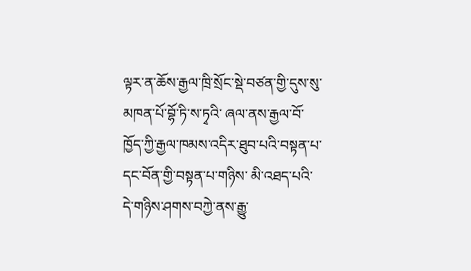ལྟར་ན་ཆོས་རྒྱལ་ཁྲི་སྲོང་སྡེ་བཙན་གྱི་དུས་སུ་མཁན་པོ་བྷོ་ཏི་ས་ཏྭའི་ ཞལ་ནས་རྒྱལ་བོ་ཁྱོད་ཀྱི་རྒྱལ་ཁམས་འདིར་ཐུབ་པའི་བསྟན་པ་དང་བོན་གྱི་བསྟན་པ་གཉིས་ མི་འཐད་པའི་དེ་གཉིས་ཤགས་བཀྱེ་ནས་རྒྱུ་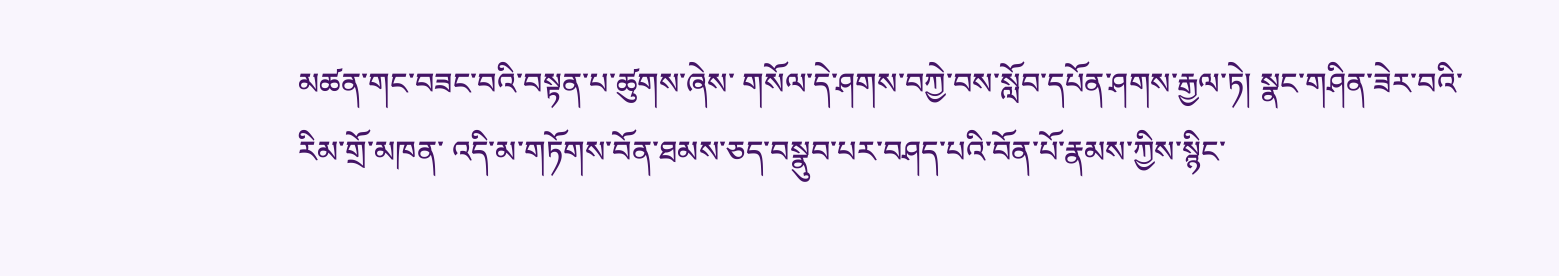མཚན་གང་བཟང་བའི་བསྟན་པ་ཚུགས་ཞེས་ གསོལ་དེ་ཤགས་བཀྱེ་བས་སློབ་དཔོན་ཤགས་རྒྱལ་ཏེ། སྣང་གཤིན་ཟེར་བའི་རིམ་གྲོ་མཁན་ འདི་མ་གཏོགས་བོན་ཐམས་ཅད་བསྣུབ་པར་བཤད་པའི་བོན་པོ་རྣམས་ཀྱིས་སྙིང་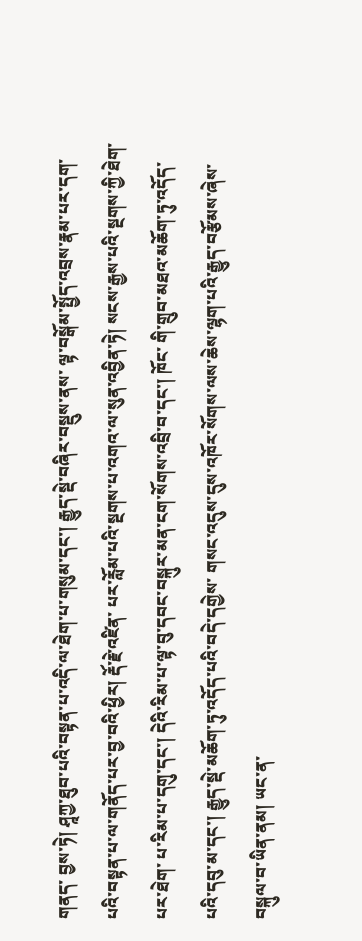གནད་ བྱས་ཏེ། ཤཱཀྱ་ཐུབ་པའི་བསྟན་པ་འདི་ལ་ཐེག་པ་གསུམ་དང་། རྒྱུད་སྡེ་བཞིར་བསྡུས་ནས་ ལྟ་བསྒོམ་སྤྱོད་འབྲས་རྣམ་པར་དག་པའི་བསྟན་པ་ལ་གནོད་པར་བྱ་བའི་ཕྱིར། རྡོ་རྗེ་འཛིན་ པར་རློམ་པའི་སྔགས་པ་འགའ་ལ་སུན་འབྱིན་ཏེ། སངས་རྒྱས་པའི་སྔགས་ཀྱི་ཐེག་པར་ཐེག་ པ་རིམ་པ་དགུ་དང་། དེའི་རིམ་པ་ལྟ་བུ་དབང་བསྐུར་མན་ངག་སོགས་འབྲི་བ་དང་། ཁོང་ གི་གྲུབ་མཐའ་མཆོག་ཏུ་འདོད་པའི་དབུ་མ་དང་། རྒྱུད་སྡེ་མཆོག་ཏུ་འདོད་པའི་བདེ་དགྱེས་ གསང་འདུས་དུས་འཁོར་སོགས་ལས་ཆེས་ལྷག་པའི་རྒྱུད་བརྩོམས་ཞེས་བསྐུལ་བ་ཡིན་ནམ། ཡང་ན་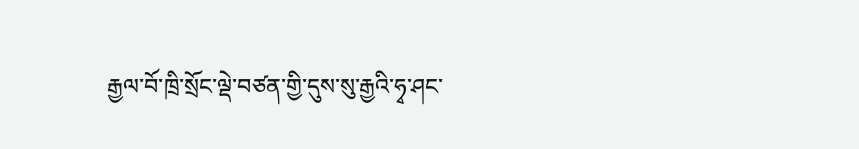རྒྱལ་བོ་ཁྲི་སྲོང་ལྡེ་བཙན་གྱི་དུས་སུ་རྒྱའི་ཧྭ་ཤང་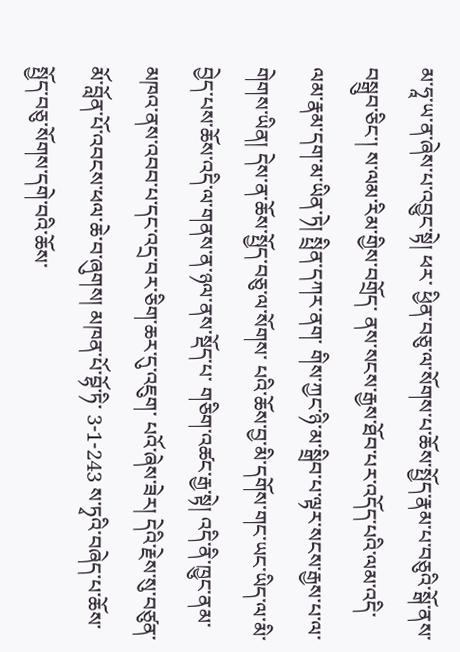མ་ཧཱ་ཡ་ན་ཞེས་པ་འབྱུང་སྟེ། ཕར་ ཕྱིན་བཅུ་ལ་སོགས་པ་ཆོས་སྤྱོད་རྣམ་པ་བཅུའི་སྒོ་ནས་བསྒྲུབ་ཅིང་། ས་ལམ་རིམ་གྱིས་བགྲོད་ ནས་སངས་རྒྱས་ཐོབ་པར་འདོད་པའི་ལམ་འདི་ལམ་རྣམ་དག་མ་ཡིན་ཏེ། སྤྲིན་དཀར་ནག་ གིས་ཀྱང་ཉི་མ་སྒྲིབ་པ་ལྟར་སངས་རྒྱས་པ་ལ་གེགས་ཡིན། དེས་ན་ཆོས་སྤྱོད་བཅུ་ལ་སོགས་ པའི་ཆོས་བྱ་མི་དགོས་གང་ཡང་ཡིད་ལ་མི་བྱེད་པས་ཆོས་འདི་ལ་གནས་ན་ཉལ་ནས་སྡོད་པ་ གཅིག་འཚང་རྒྱ་སྟེ། འདི་ནི་ཁྱུང་ནམ་མཁའ་ནས་འབབ་པ་དང་འདྲ་བར་ཅིག་ཆར་དུ་འཇུག་ པའོ་ཞེས་ཟེར། དེའི་རྗེས་སུ་བཙུན་མོ་བློན་པོ་འབངས་ཕལ་ཆེ་བ་ཞུགས། མཁན་པོ་བྷོ་ཏི་ 3-1-243 ས་ཏྭའི་བཞེད་པ་ཆོས་སྤྱོད་བཅུ་སོགས་དགེ་བའི་ཆོས་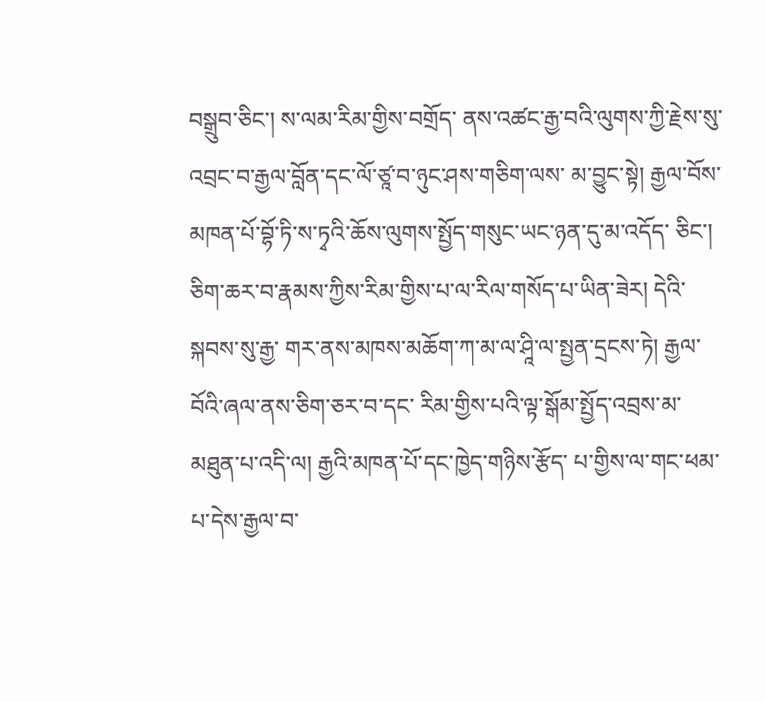བསྒྲུབ་ཅིང་། ས་ལམ་རིམ་གྱིས་བགྲོད་ ནས་འཚང་རྒྱ་བའི་ལུགས་ཀྱི་རྗེས་སུ་འབྲང་བ་རྒྱལ་བློན་དང་ལོ་ཙཱ་བ་ཉུང་ཤས་གཅིག་ལས་ མ་བྱུང་སྟེ། རྒྱལ་བོས་མཁན་པོ་བྷོ་ཏི་ས་ཏྭའི་ཆོས་ལུགས་སྤྱོད་གསུང་ཡང་ཉན་དུ་མ་འདོད་ ཅིང་། ཅིག་ཆར་བ་རྣམས་ཀྱིས་རིམ་གྱིས་པ་ལ་རིལ་གསོད་པ་ཡིན་ཟེར། དེའི་སྐབས་སུ་རྒྱ་ གར་ནས་མཁས་མཆོག་ཀ་མ་ལ་ཤཱི་ལ་སྤྱན་དྲངས་ཏེ། རྒྱལ་བོའི་ཞལ་ནས་ཅིག་ཅར་བ་དང་ རིམ་གྱིས་པའི་ལྟ་སྒོམ་སྤྱོད་འབྲས་མ་མཐུན་པ་འདི་ལ། རྒྱའི་མཁན་པོ་དང་ཁྱེད་གཉིས་རྩོད་ པ་གྱིས་ལ་གང་ཕམ་པ་དེས་རྒྱལ་བ་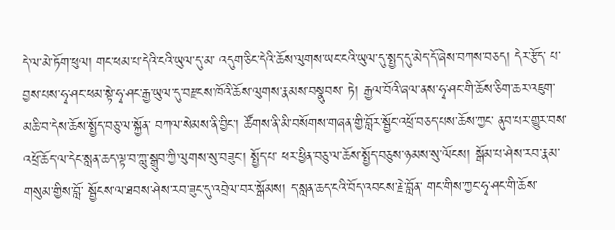དེ་ལ་མེ་ཏོག་ཕུལ། གང་ཕམ་པ་དེའི་ངའི་ཡུལ་དུ་མ་ འདུག་ཅིང་དེའི་ཆོས་ལུགས་ཡང་ངའི་ཡུལ་དུ་སྤྱད་དུ་མེད་དོ་ཞེས་བཀས་བཅད། དེར་རྩོད་ པ་བྱས་པས་ཧྭ་ཤང་ཕམ་སྟེ་ཧྭ་ཤང་རྒྱ་ཡུལ་དུ་བརྫངས་ཁོའི་ཆོས་ལུགས་རྣམས་བསྣུབས་ ཏེ། རྒྱལ་བོའི་ཞལ་ནས་ཧྭ་ཤང་གི་ཆོས་ཅིག་ཆར་འཇུག་མཆི་བ་དེས་ཆོས་སྤྱོད་བཅུ་ལ་སྐྱོན་ བཀལ་སེམས་ནི་བྱིང་། ཚོགས་ནི་མི་བསོགས་གཞན་གྱི་བློར་སྦྱོང་འཕྲོ་བཅད་པས་ཆོས་ཀྱང་ ནུབ་པར་གྱུར་བས་འཕྲོ་ཆོད་ལ་དེང་སླན་ཆད་ལྟ་བ་ཀླུ་སྒྲུབ་ཀྱི་ལུགས་སུ་བཟུང་། སྤྱོད་པ་ ཕར་ཕྱིན་བཅུ་ལ་ཆོས་སྤྱོད་བཅུས་ཉམས་སུ་ལོངས། སྒོམ་པ་ཤེས་རབ་རྣམ་གསུམ་གྱིས་བློ་ སྦྱོངས་ལ་ཐབས་ཤེས་རབ་ཟུང་དུ་འབྲེལ་བར་སྒོམས། ད་སླན་ཆད་ངའི་བོད་འབངས་རྗེ་བློན་ གང་གིས་ཀྱང་ཧྭ་ཤང་གི་ཆོས་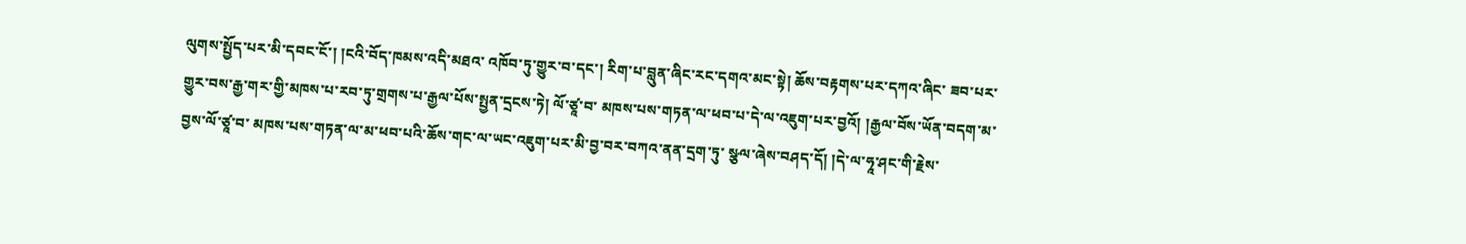ལུགས་སྤྱོད་པར་མི་དབང་ངོ་། །ངའི་བོད་ཁམས་འདི་མཐའ་ འཁོབ་ཏུ་གྱུར་བ་དང་། རིག་པ་བླུན་ཞིང་རང་དགའ་མང་སྟེ། ཆོས་བརྟགས་པར་དཀའ་ཞིང་ ཟབ་པར་གྱུར་བས་རྒྱ་གར་གྱི་མཁས་པ་རབ་ཏུ་གྲགས་པ་རྒྱལ་པོས་སྤྱན་དྲངས་ཏེ། ལོ་ཙཱ་བ་ མཁས་པས་གཏན་ལ་ཕབ་པ་དེ་ལ་འཇུག་པར་བྱའོ། །རྒྱལ་བོས་ཡོན་བདག་མ་བྱས་ལོ་ཙཱ་བ་ མཁས་པས་གཏན་ལ་མ་ཕབ་པའི་ཆོས་གང་ལ་ཡང་འཇུག་པར་མི་བྱ་བར་བཀའ་ནན་དྲག་ཏུ་ སྩལ་ཞེས་བཤད་དོ། །དེ་ལ་ཧཱ་ཤང་གི་རྗེས་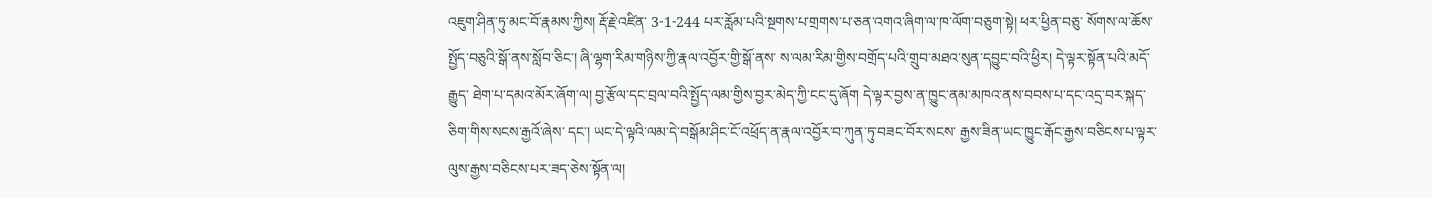འཇུག་ཤིན་ཏུ་མང་བོ་རྣམས་ཀྱིས། རྡོ་རྗེ་འཛིན་ 3-1-244 པར་རློམ་པའི་སྔགས་པ་གྲགས་པ་ཅན་འགའ་ཞིག་ལ་ཁ་ལོག་བཅུག་སྟེ། ཕར་ཕྱིན་བཅུ་ སོགས་ལ་ཆོས་སྤྱོད་བཅུའི་སྒོ་ནས་སློབ་ཅིང་། ཞི་ལྷག་རིམ་གཉིས་ཀྱི་རྣལ་འབྱོར་གྱི་སྒོ་ནས་ ས་ལམ་རིམ་གྱིས་བགྲོད་པའི་གྲུབ་མཐའ་སུན་དབྱུང་བའི་ཕྱིར། དེ་ལྟར་སྟོན་པའི་མདོ་རྒྱུད་ ཐེག་པ་དམའ་མོར་ཞོག་ལ། བྱ་རྩོལ་དང་བྲལ་བའི་སྤྱོད་ལམ་གྱིས་བྱར་མེད་ཀྱི་ངང་དུ་ཞོག དེ་ལྟར་བྱས་ན་ཁྱུང་ནམ་མཁའ་ནས་བབས་པ་དང་འདྲ་བར་སྐད་ཅིག་གིས་སངས་རྒྱའོ་ཞེས་ དང་། ཡང་དེ་ལྟའི་ལམ་དེ་བསྒོམ་ཤིང་ངོ་འཕྲོད་ན་རྣལ་འབྱོར་བ་ཀུན་ཏུ་བཟང་བོར་སངས་ རྒྱས་ཟིན་ཡང་ཁྱུང་རྒོང་རྒྱས་བཅིངས་པ་ལྟར་ལུས་རྒྱས་བཅིངས་པར་ཟད་ཅེས་སྟོན་ལ།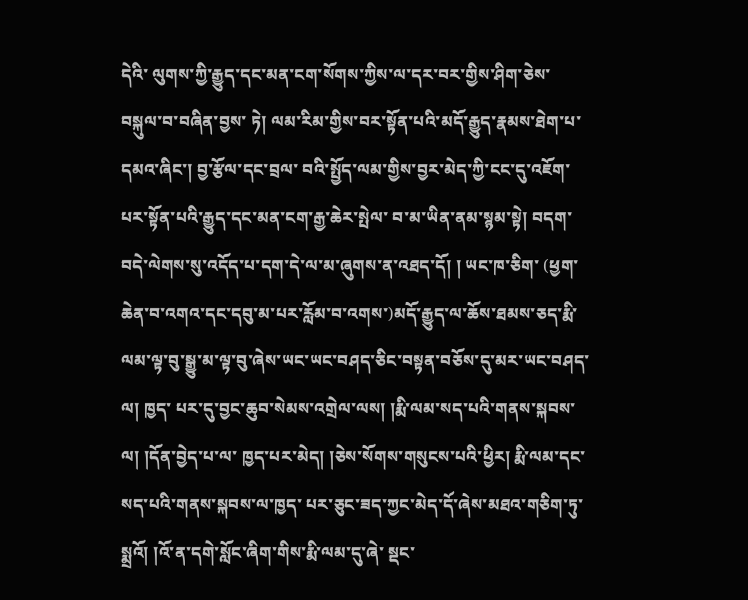དེའི་ ལུགས་ཀྱི་རྒྱུད་དང་མན་ངག་སོགས་ཀྱིས་ལ་དར་བར་གྱིས་ཤིག་ཅེས་བསྐུལ་བ་བཞིན་བྱས་ ཏེ། ལམ་རིམ་གྱིས་བར་སྟོན་པའི་མདོ་རྒྱུད་རྣམས་ཐེག་པ་དམའ་ཞིང་། བྱ་རྩོལ་དང་བྲལ་ བའི་སྤྱོད་ལམ་གྱིས་བྱར་མེད་ཀྱི་ངང་དུ་འཇོག་པར་སྟོན་པའི་རྒྱུད་དང་མན་ངག་རྒྱ་ཆེར་སྤེལ་ བ་མ་ཡིན་ནམ་སྙམ་སྟེ། བདག་བདེ་ལེགས་སུ་འདོད་པ་དག་དེ་ལ་མ་ཞུགས་ན་འཐད་དོ། ། ཡང་ཁ་ཅིག་ (ཕྱག་ཆེན་བ་འགའ་དང་དབུ་མ་པར་རློམ་བ་འགས་)མདོ་རྒྱུད་ལ་ཆོས་ཐམས་ཅད་རྨི་ ལམ་ལྟ་བུ་སྒྱུ་མ་ལྟ་བུ་ཞེས་ཡང་ཡང་བཤད་ཅིང་བསྟན་བཅོས་དུ་མར་ཡང་བཤད་ལ། ཁྱད་ པར་དུ་བྱང་ཆུབ་སེམས་འགྲེལ་ལས། །རྨི་ལམ་སད་པའི་གནས་སྐབས་ལ། །དོན་བྱེད་པ་ལ་ ཁྱད་པར་མེད། །ཅེས་སོགས་གསུངས་པའི་ཕྱིར། རྨི་ལམ་དང་སད་པའི་གནས་སྐབས་ལ་ཁྱད་ པར་ཅུང་ཟད་ཀྱང་མེད་དོ་ཞེས་མཐའ་གཅིག་ཏུ་སྨྲའོ། །འོ་ན་དགེ་སློང་ཞིག་གིས་རྨི་ལམ་དུ་ཞེ་ སྡང་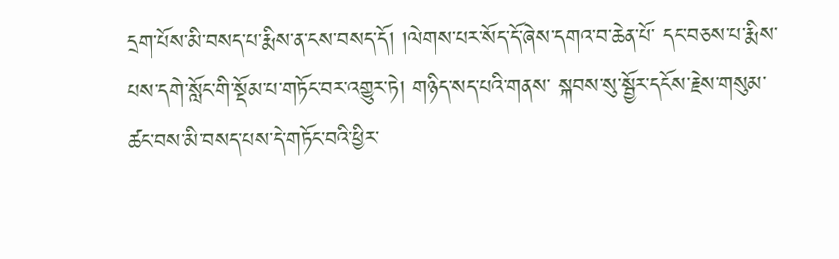དྲག་པོས་མི་བསད་པ་རྨིས་ན་ངས་བསད་དོ། །ལེགས་པར་སོད་དོ་ཞེས་དགའ་བ་ཆེན་པོ་ དང་བཅས་པ་རྨིས་པས་དགེ་སློང་གི་སྡོམ་པ་གཏོང་བར་འགྱུར་ཏེ། གཉིད་སད་པའི་གནས་ སྐབས་སུ་སྦྱོར་དངོས་རྗེས་གསུམ་ཚང་བས་མི་བསད་པས་དེ་གཏོང་བའི་ཕྱིར་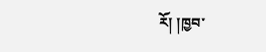རོ། །ཁྱབ་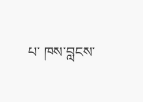པ་ ཁས་བླངས་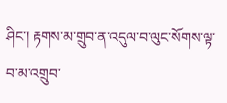ཤིང་། རྟགས་མ་གྲུབ་ན་འདུལ་བ་ལུང་སོགས་ལྟ་བ་མ་འགྲུབ་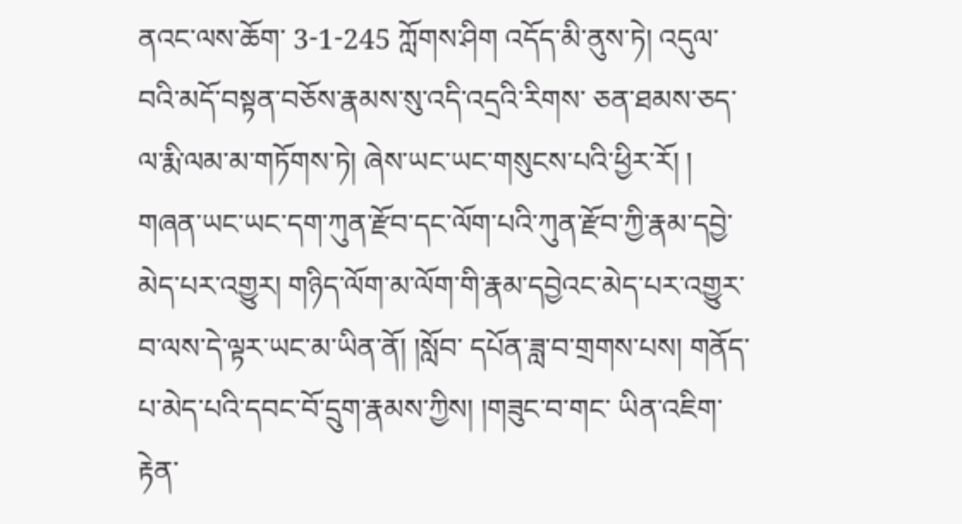ནའང་ལས་ཆོག་ 3-1-245 ཀློགས་ཤིག འདོད་མི་ནུས་ཏེ། འདུལ་བའི་མདོ་བསྟན་བཅོས་རྣམས་སུ་འདི་འདྲའི་རིགས་ ཅན་ཐམས་ཅད་ལ་རྨི་ལམ་མ་གཏོགས་ཏེ། ཞེས་ཡང་ཡང་གསུངས་པའི་ཕྱིར་རོ། ། གཞན་ཡང་ཡང་དག་ཀུན་རྫོབ་དང་ལོག་པའི་ཀུན་རྫོབ་ཀྱི་རྣམ་དབྱེ་མེད་པར་འགྱུར། གཉིད་ལོག་མ་ལོག་གི་རྣམ་དབྱེའང་མེད་པར་འགྱུར་བ་ལས་དེ་ལྟར་ཡང་མ་ཡིན་ནོ། །སློབ་ དཔོན་ཟླ་བ་གྲགས་པས། གནོད་པ་མེད་པའི་དབང་བོ་དྲུག་རྣམས་ཀྱིས། །གཟུང་བ་གང་ ཡིན་འཇིག་རྟེན་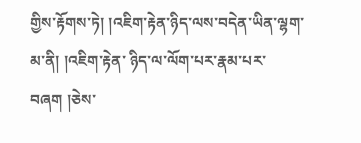གྱིས་རྟོགས་ཏེ། །འཇིག་རྟེན་ཉིད་ལས་བདེན་ཡིན་ལྷག་མ་ནི། །འཇིག་རྟེན་ ཉིད་ལ་ལོག་པར་རྣམ་པར་བཞག །ཅེས་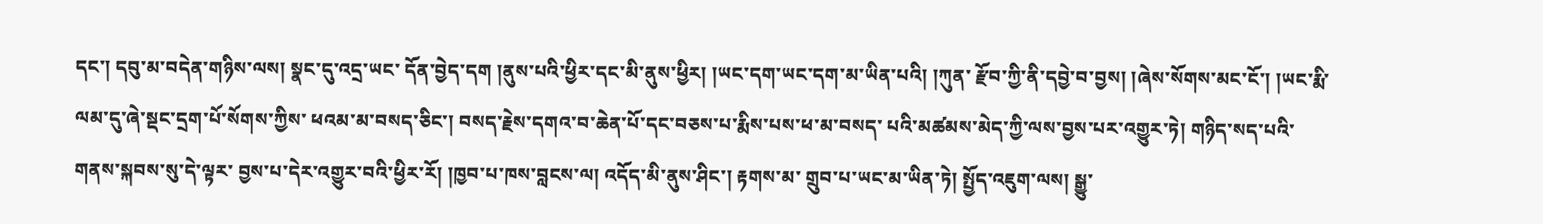དང་། དབུ་མ་བདེན་གཉིས་ལས། སྣང་དུ་འདྲ་ཡང་ དོན་བྱེད་དག །ནུས་པའི་ཕྱིར་དང་མི་ནུས་ཕྱིར། །ཡང་དག་ཡང་དག་མ་ཡིན་པའི། །ཀུན་ རྫོབ་ཀྱི་ནི་དབྱེ་བ་བྱས། །ཞེས་སོགས་མང་ངོ་། །ཡང་རྨི་ལམ་དུ་ཞེ་སྡང་དྲག་པོ་སོགས་ཀྱིས་ ཕའམ་མ་བསད་ཅིང་། བསད་རྗེས་དགའ་བ་ཆེན་པོ་དང་བཅས་པ་རྨིས་པས་ཕ་མ་བསད་ པའི་མཚམས་མེད་ཀྱི་ལས་བྱས་པར་འགྱུར་ཏེ། གཉིད་སད་པའི་གནས་སྐབས་སུ་དེ་ལྟར་ བྱས་པ་དེར་འགྱུར་བའི་ཕྱིར་རོ། །ཁྱབ་པ་ཁས་བླངས་ལ། འདོད་མི་ནུས་ཤིང་། རྟགས་མ་ གྲུབ་པ་ཡང་མ་ཡིན་ཏེ། སྤྱོད་འཇུག་ལས། སྒྱུ་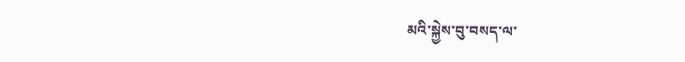མའི་སྐྱེས་བུ་བསད་ལ་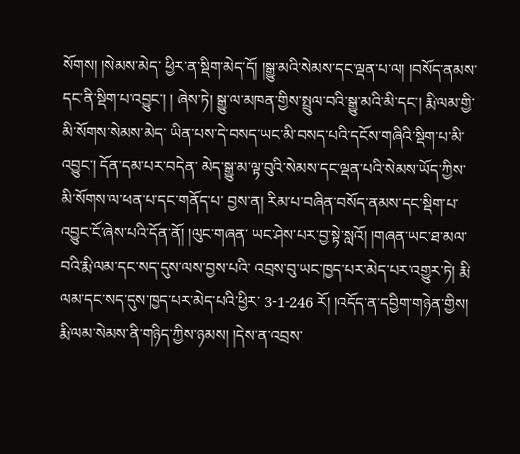སོགས། །སེམས་མེད་ ཕྱིར་ན་སྡིག་མེད་དོ། །སྒྱུ་མའི་སེམས་དང་ལྡན་པ་ལ། །བསོད་ནམས་དང་ནི་སྡིག་པ་འབྱུང་། ། ཞེས་ཏེ། སྒྱུ་ལ་མཁན་གྱིས་སྤྲུལ་བའི་སྒྱུ་མའི་མི་དང་། རྨི་ལམ་གྱི་མི་སོགས་སེམས་མེད་ ཡིན་པས་དེ་བསད་ཡང་མི་བསད་པའི་དངོས་གཞིའི་སྡིག་པ་མི་འབྱུང་། དོན་དམ་པར་བདེན་ མེད་སྒྱུ་མ་ལྟ་བུའི་སེམས་དང་ལྡན་པའི་སེམས་ཡོད་ཀྱིས་མི་སོགས་ལ་ཕན་པ་དང་གནོད་པ་ བྱས་ན། རིམ་པ་བཞིན་བསོད་ནམས་དང་སྡིག་པ་འབྱུང་ངོ་ཞེས་པའི་དོན་ནོ། །ལུང་གཞན་ ཡང་ཤེས་པར་བྱ་སྟེ་སླའོ། །གཞན་ཡང་ཐ་མལ་བའི་རྨི་ལམ་དང་སད་དུས་ལས་བྱས་པའི་ འབྲས་བུ་ཡང་ཁྱད་པར་མེད་པར་འགྱུར་ཏེ། རྨི་ལམ་དང་སད་དུས་ཁྱད་པར་མེད་པའི་ཕྱིར་ 3-1-246 རོ། །འདོད་ན་དབྱིག་གཉེན་གྱིས། རྨི་ལམ་སེམས་ནི་གཉིད་ཀྱིས་ཉམས། །དེས་ན་འབྲས་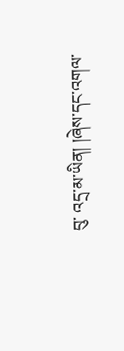བུ་ འདྲ་མ་ཡིན། །ཞེས་དང་འགལ་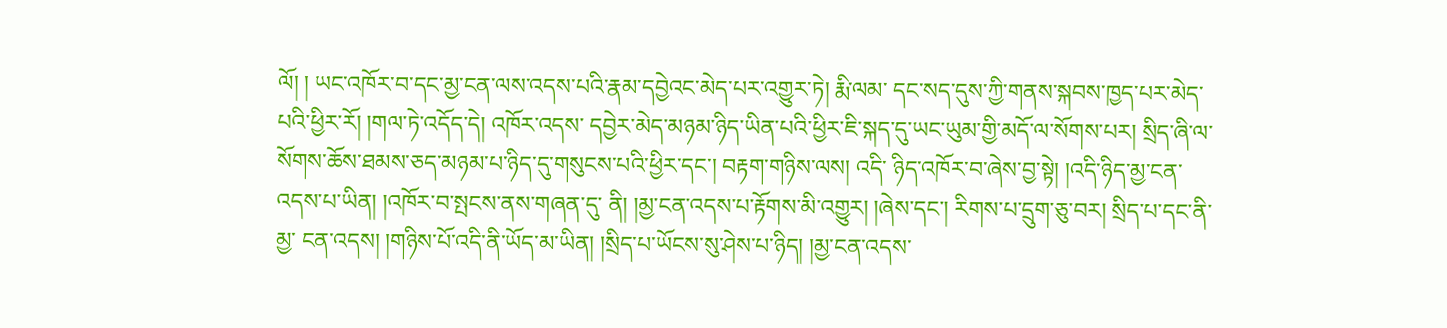ལོ། ། ཡང་འཁོར་བ་དང་མྱ་ངན་ལས་འདས་པའི་རྣམ་དབྱེའང་མེད་པར་འགྱུར་ཏེ། རྨི་ལམ་ དང་སད་དུས་ཀྱི་གནས་སྐབས་ཁྱད་པར་མེད་པའི་ཕྱིར་རོ། །གལ་ཏེ་འདོད་དེ། འཁོར་འདས་ དབྱེར་མེད་མཉམ་ཉིད་ཡིན་པའི་ཕྱིར་ཇི་སྐད་དུ་ཡང་ཡུམ་གྱི་མདོ་ལ་སོགས་པར། སྲིད་ཞི་ལ་ སོགས་ཆོས་ཐམས་ཅད་མཉམ་པ་ཉིད་དུ་གསུངས་པའི་ཕྱིར་དང་། བརྟག་གཉིས་ལས། འདི་ ཉིད་འཁོར་བ་ཞེས་བྱ་སྟེ། །འདི་ཉིད་མྱ་ངན་འདས་པ་ཡིན། །འཁོར་བ་སྤངས་ནས་གཞན་དུ་ ནི། །མྱ་ངན་འདས་པ་རྟོགས་མི་འགྱུར། །ཞེས་དང་། རིགས་པ་དྲུག་ཅུ་བར། སྲིད་པ་དང་ནི་མྱ་ ངན་འདས། །གཉིས་པོ་འདི་ནི་ཡོད་མ་ཡིན། །སྲིད་པ་ཡོངས་སུ་ཤེས་པ་ཉིད། །མྱ་ངན་འདས་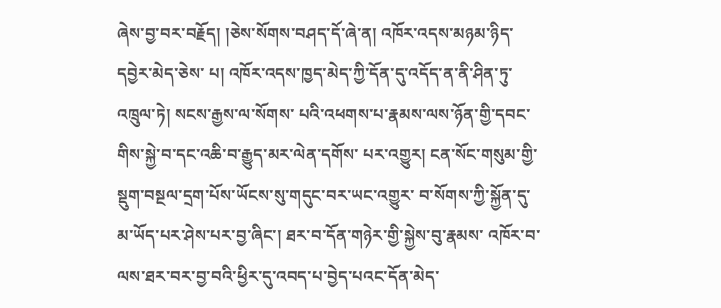ཞེས་བྱ་བར་བརྗོད། །ཅེས་སོགས་བཤད་དོ་ཞེ་ན། འཁོར་འདས་མཉམ་ཉིད་དབྱེར་མེད་ཅེས་ པ། འཁོར་འདས་ཁྱད་མེད་ཀྱི་དོན་དུ་འདོད་ན་ནི་ཤིན་ཏུ་འཁྲུལ་ཏེ། སངས་རྒྱས་ལ་སོགས་ པའི་འཕགས་པ་རྣམས་ལས་ཉོན་གྱི་དབང་གིས་སྐྱེ་བ་དང་འཆི་བ་རྒྱུད་མར་ལེན་དགོས་ པར་འགྱུར། ངན་སོང་གསུམ་གྱི་སྡུག་བསྔལ་དྲག་པོས་ཡོངས་སུ་གདུང་བར་ཡང་འགྱུར་ བ་སོགས་ཀྱི་སྐྱོན་དུ་མ་ཡོད་པར་ཤེས་པར་བྱ་ཞིང་། ཐར་བ་དོན་གཉེར་གྱི་སྐྱེས་བུ་རྣམས་ འཁོར་བ་ལས་ཐར་བར་བྱ་བའི་ཕྱིར་དུ་འབད་པ་བྱེད་པའང་དོན་མེད་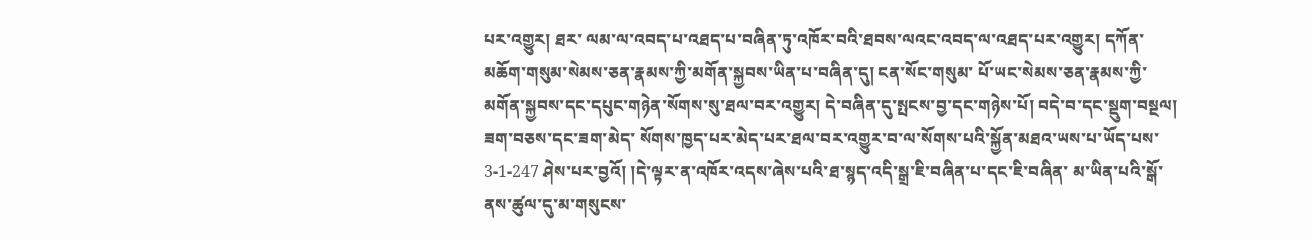པར་འགྱུར། ཐར་ ལམ་ལ་འབད་པ་འཐད་པ་བཞིན་ཏུ་འཁོར་བའི་ཐབས་ལའང་འབད་ལ་འཐད་པར་འགྱུར། དཀོན་མཆོག་གསུམ་སེམས་ཅན་རྣམས་ཀྱི་མགོན་སྐྱབས་ཡིན་པ་བཞིན་དུ། ངན་སོང་གསུམ་ པོ་ཡང་སེམས་ཅན་རྣམས་ཀྱི་མགོན་སྐྱབས་དང་དཔུང་གཉེན་སོགས་སུ་ཐལ་བར་འགྱུར། དེ་བཞིན་དུ་སྤངས་བྱ་དང་གཉེས་པོ། བདེ་བ་དང་སྡུག་བསྔལ། ཟག་བཅས་དང་ཟག་མེད་ སོགས་ཁྱད་པར་མེད་པར་ཐལ་བར་འགྱུར་བ་ལ་སོགས་པའི་སྐྱོན་མཐའ་ཡས་པ་ཡོད་པས་ 3-1-247 ཤེས་པར་བྱའོ། །དེ་ལྟར་ན་འཁོར་འདས་ཞེས་པའི་ཐ་སྙད་འདི་སྒྲ་ཇི་བཞིན་པ་དང་ཇི་བཞིན་ མ་ཡིན་པའི་སྒོ་ནས་ཚུལ་དུ་མ་གསུངས་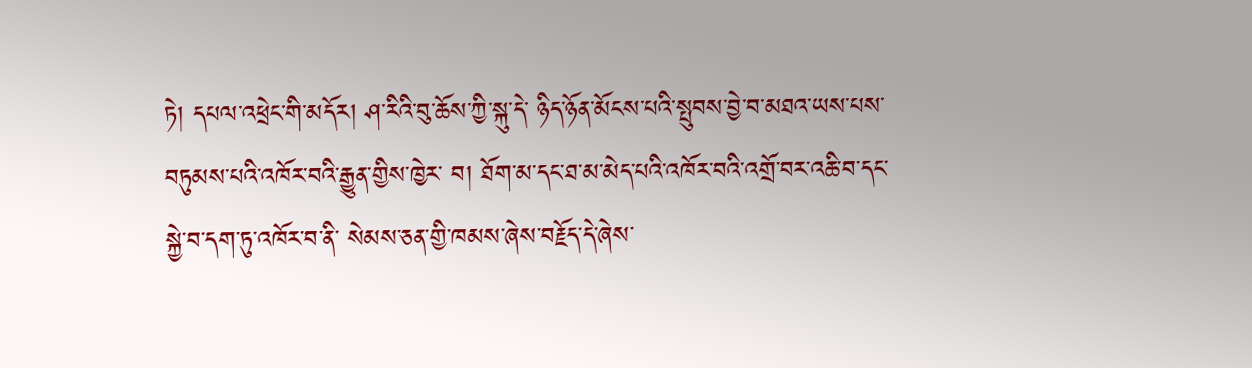ཏེ། དཔལ་འཕྲེང་གི་མདོར། ཤ་རིའི་བུ་ཆོས་ཀྱི་སྐུ་དེ་ ཉིད་ཉོན་མོངས་པའི་སྤུབས་བྱེ་བ་མཐའ་ཡས་པས་བཏུམས་པའི་འཁོར་བའི་རྒྱུན་གྱིས་ཁྱེར་ བ། ཐོག་མ་དང་ཐ་མ་མེད་པའི་འཁོར་བའི་འགྲོ་བར་འཆི་བ་དང་སྐྱེ་བ་དག་ཏུ་འཁོར་བ་ནི་ སེམས་ཅན་གྱི་ཁམས་ཞེས་བརྗོད་དེ་ཞེས་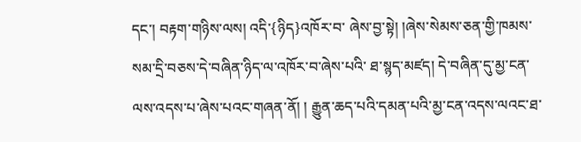དང་། བརྟག་གཉིས་ལས། འདི་{ཉིད}འཁོར་བ་ ཞེས་བྱ་སྟེ། །ཞེས་སེམས་ཅན་གྱི་ཁམས་སམ་དྲི་བཅས་དེ་བཞིན་ཉིད་ལ་འཁོར་བ་ཞེས་པའི་ ཐ་སྙད་མཛད། དེ་བཞིན་དུ་མྱ་ངན་ལས་འདས་པ་ཞེས་པའང་གཞན་ནོ། ། རྒྱུན་ཆད་པའི་དམན་པའི་མྱ་ངན་འདས་ལའང་ཐ་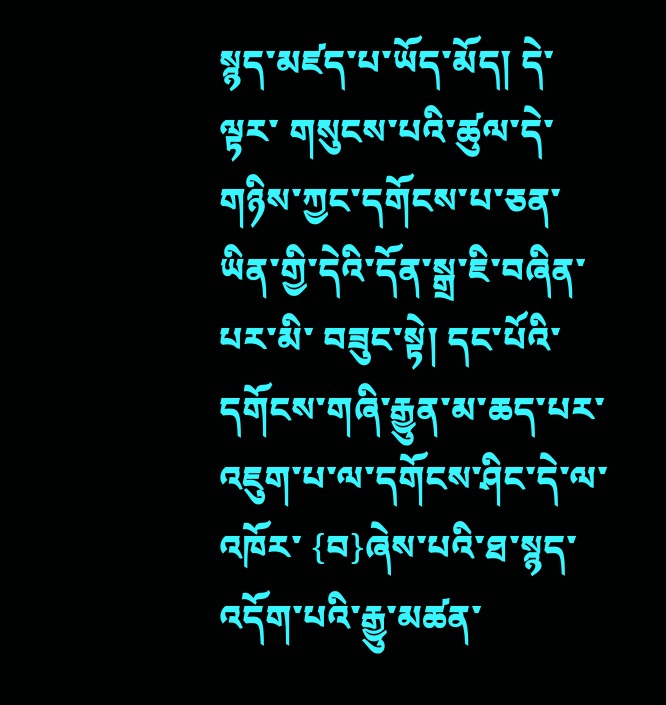སྙད་མཛད་པ་ཡོད་མོད། དེ་ལྟར་ གསུངས་པའི་ཚུལ་དེ་གཉིས་ཀྱང་དགོངས་པ་ཅན་ཡིན་གྱི་དེའི་དོན་སྒྲ་ཇི་བཞིན་པར་མི་ བཟུང་སྟེ། དང་པོའི་དགོངས་གཞི་རྒྱུན་མ་ཆད་པར་འཇུག་པ་ལ་དགོངས་ཤིང་དེ་ལ་འཁོར་ {བ}ཞེས་པའི་ཐ་སྙད་འདོག་པའི་རྒྱུ་མཚན་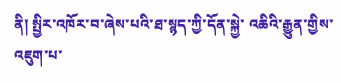ནི། སྤྱིར་འཁོར་བ་ཞེས་པའི་ཐ་སྙད་ཀྱི་དོན་སྐྱེ་ འཆིའི་རྒྱུན་གྱིས་འཇུག་པ་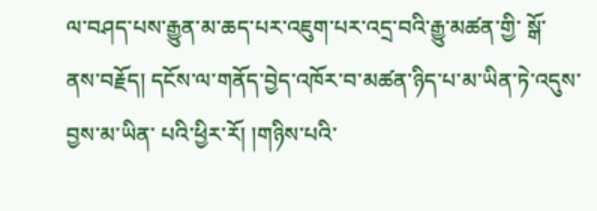ལ་བཤད་པས་རྒྱུན་མ་ཆད་པར་འཇུག་པར་འདྲ་བའི་རྒྱུ་མཚན་གྱི་ སྒོ་ནས་བརྗོད། དངོས་ལ་གནོད་བྱེད་འཁོར་བ་མཚན་ཉིད་པ་མ་ཡིན་ཏེ་འདུས་བྱས་མ་ཡིན་ པའི་ཕྱིར་རོ། །གཉིས་པའི་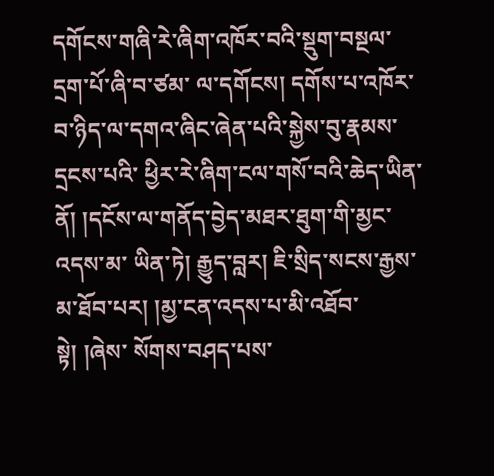དགོངས་གཞི་རེ་ཞིག་འཁོར་བའི་སྡུག་བསྔལ་དྲག་པོ་ཞི་བ་ཙམ་ ལ་དགོངས། དགོས་པ་འཁོར་བ་ཉིད་ལ་དགའ་ཞིང་ཞེན་པའི་སྐྱེས་བུ་རྣམས་དྲངས་པའི་ ཕྱིར་རེ་ཞིག་ངལ་གསོ་བའི་ཆེད་ཡིན་ནོ། །དངོས་ལ་གནོད་བྱེད་མཐར་ཐུག་གི་མྱང་འདས་མ་ ཡིན་ཏེ། རྒྱུད་བླར། ཇི་སྲིད་སངས་རྒྱས་མ་ཐོབ་པར། །མྱ་ངན་འདས་པ་མི་འཐོབ་སྟེ། །ཞེས་ སོགས་བཤད་པས་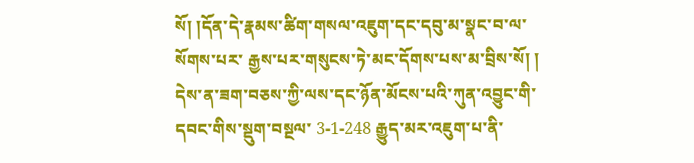སོ། །དོན་དེ་རྣམས་ཚིག་གསལ་འཇུག་དང་དབུ་མ་སྣང་བ་ལ་སོགས་པར་ རྒྱས་པར་གསུངས་ཏེ་མང་དོགས་པས་མ་བྲིས་སོ། ། དེས་ན་ཟག་བཅས་ཀྱི་ལས་དང་ཉོན་མོངས་པའི་ཀུན་འབྱུང་གི་དབང་གིས་སྡུག་བསྔལ་ 3-1-248 རྒྱུད་མར་འཇུག་པ་ནི་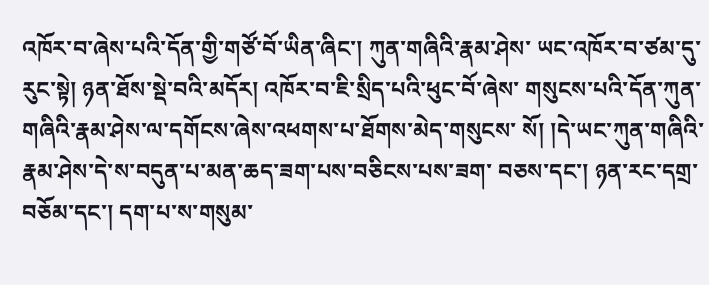འཁོར་བ་ཞེས་པའི་དོན་གྱི་གཙོ་བོ་ཡིན་ཞིང་། ཀུན་གཞིའི་རྣམ་ཤེས་ ཡང་འཁོར་བ་ཙམ་དུ་རུང་སྟེ། ཉན་ཐོས་སྡེ་བའི་མདོར། འཁོར་བ་ཇི་སྲིད་པའི་ཕུང་བོ་ཞེས་ གསུངས་པའི་དོན་ཀུན་གཞིའི་རྣམ་ཤེས་ལ་དགོངས་ཞེས་འཕགས་པ་ཐོགས་མེད་གསུངས་ སོ། །དེ་ཡང་ཀུན་གཞིའི་རྣམ་ཤེས་དེ་ས་བདུན་པ་མན་ཆད་ཟག་པས་བཅིངས་པས་ཟག་ བཅས་དང་། ཉན་རང་དགྲ་བཅོམ་དང་། དག་པ་ས་གསུམ་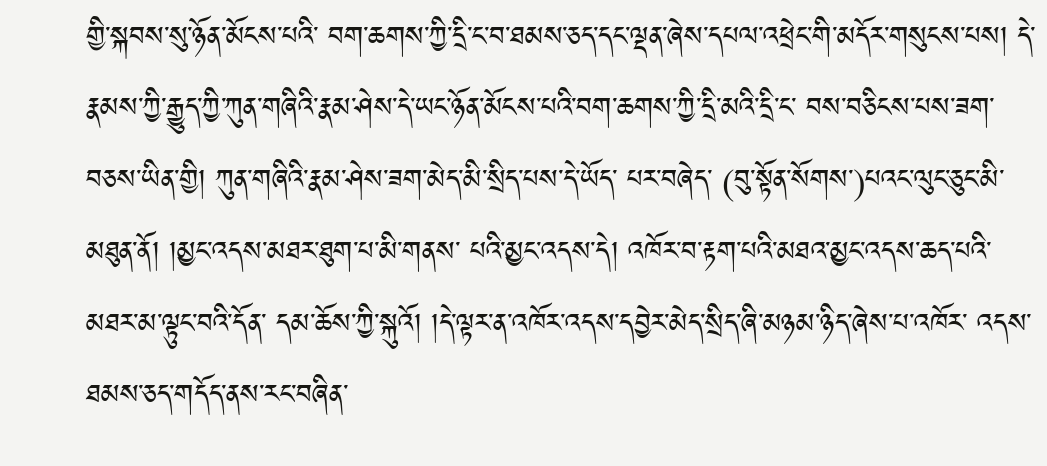གྱི་སྐབས་སུ་ཉོན་མོངས་པའི་ བག་ཆགས་ཀྱི་དྲི་ང་བ་ཐམས་ཅད་དང་ལྡན་ཞེས་དཔལ་འཕྲེང་གི་མདོར་གསུངས་པས། དེ་ རྣམས་ཀྱི་རྒྱུད་ཀྱི་ཀུན་གཞིའི་རྣམ་ཤེས་དེ་ཡང་ཉོན་མོངས་པའི་བག་ཆགས་ཀྱི་དྲི་མའི་དྲི་ང་ བས་བཅིངས་པས་ཟག་བཅས་ཡིན་གྱི། ཀུན་གཞིའི་རྣམ་ཤེས་ཟག་མེད་མི་སྲིད་པས་དེ་ཡོད་ པར་བཞེད་ (བུ་སྟོན་སོགས་)པའང་ལུང་ཅུང་མི་མཐུན་ནོ། །མྱང་འདས་མཐར་ཐུག་པ་མི་གནས་ པའི་མྱང་འདས་དེ། འཁོར་བ་རྟག་པའི་མཐའ་མྱང་འདས་ཆད་པའི་མཐར་མ་ལྟུང་བའི་དོན་ དམ་ཆོས་ཀྱི་སྐུའོ། །དེ་ལྟར་ན་འཁོར་འདས་དབྱེར་མེད་སྲིད་ཞི་མཉམ་ཉིད་ཞེས་པ་འཁོར་ འདས་ཐམས་ཅད་གདོད་ནས་རང་བཞིན་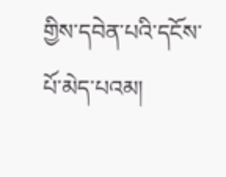གྱིས་དབེན་པའི་དངོས་པོ་མེད་པའམ།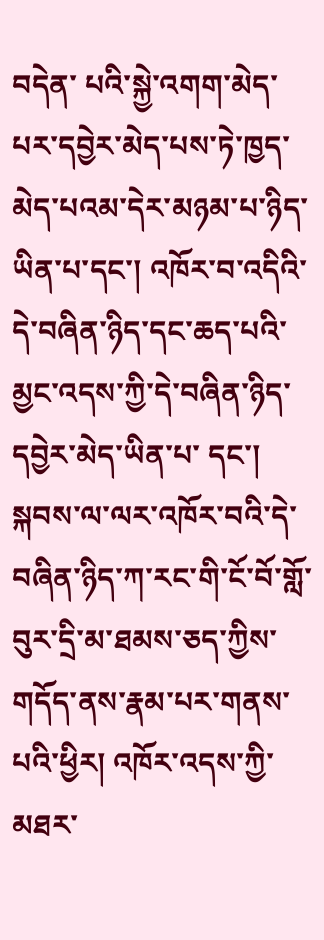བདེན་ པའི་སྐྱེ་འགག་མེད་པར་དབྱེར་མེད་པས་ཏེ་ཁྱད་མེད་པའམ་དེར་མཉམ་པ་ཉིད་ཡིན་པ་དང་། འཁོར་བ་འདིའི་དེ་བཞིན་ཉིད་དང་ཆད་པའི་མྱང་འདས་ཀྱི་དེ་བཞིན་ཉིད་དབྱེར་མེད་ཡིན་པ་ དང་། སྐབས་ལ་ལར་འཁོར་བའི་དེ་བཞིན་ཉིད་ཀ་རང་གི་ངོ་བོ་གློ་བུར་དྲི་མ་ཐམས་ཅད་ཀྱིས་ གདོད་ནས་རྣམ་པར་གནས་པའི་ཕྱིར། འཁོར་འདས་ཀྱི་མཐར་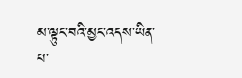མ་ལྟུང་བའི་མྱང་འདས་ཡིན་ པ་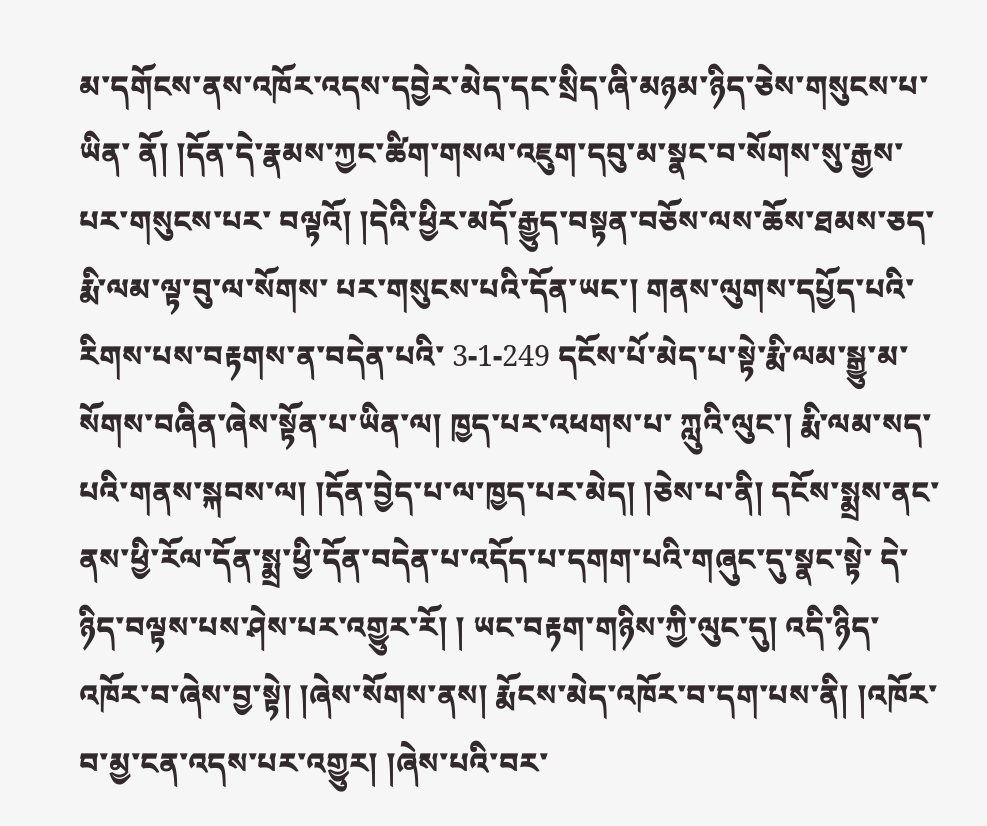མ་དགོངས་ནས་འཁོར་འདས་དབྱེར་མེད་དང་སྲིད་ཞི་མཉམ་ཉིད་ཅེས་གསུངས་པ་ཡིན་ ནོ། །དོན་དེ་རྣམས་ཀྱང་ཚིག་གསལ་འཇུག་དབུ་མ་སྣང་བ་སོགས་སུ་རྒྱས་པར་གསུངས་པར་ བལྟའོ། །དེའི་ཕྱིར་མདོ་རྒྱུད་བསྟན་བཅོས་ལས་ཆོས་ཐམས་ཅད་རྨི་ལམ་ལྟ་བུ་ལ་སོགས་ པར་གསུངས་པའི་དོན་ཡང་། གནས་ལུགས་དཔྱོད་པའི་རིགས་པས་བརྟགས་ན་བདེན་པའི་ 3-1-249 དངོས་པོ་མེད་པ་སྟེ་རྨི་ལམ་སྒྱུ་མ་སོགས་བཞིན་ཞེས་སྟོན་པ་ཡིན་ལ། ཁྱད་པར་འཕགས་པ་ ཀླུའི་ལུང་། རྨི་ལམ་སད་པའི་གནས་སྐབས་ལ། །དོན་བྱེད་པ་ལ་ཁྱད་པར་མེད། །ཅེས་པ་ནི། དངོས་སྨྲས་ནང་ནས་ཕྱི་རོལ་དོན་སྨྲ་ཕྱི་དོན་བདེན་པ་འདོད་པ་དགག་པའི་གཞུང་དུ་སྣང་སྟེ་ དེ་ཉིད་བལྟས་པས་ཤེས་པར་འགྱུར་རོ། ། ཡང་བརྟག་གཉིས་ཀྱི་ལུང་དུ། འདི་ཉིད་འཁོར་བ་ཞེས་བྱ་སྟེ། །ཞེས་སོགས་ནས། རྨོངས་མེད་འཁོར་བ་དག་པས་ནི། །འཁོར་བ་མྱ་ངན་འདས་པར་འགྱུར། །ཞེས་པའི་བར་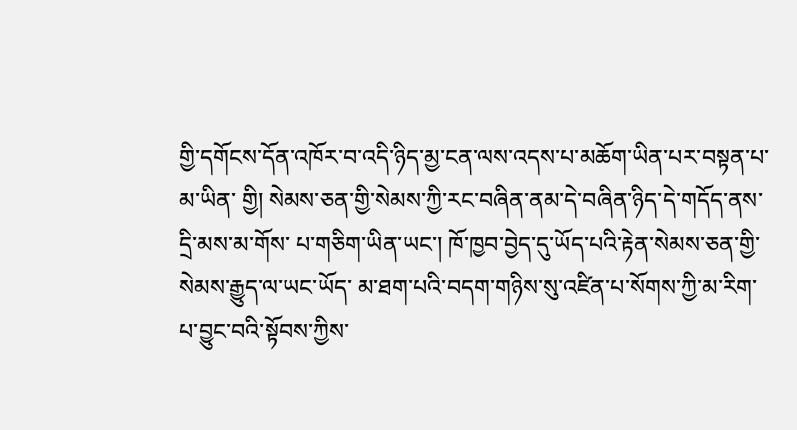གྱི་དགོངས་དོན་འཁོར་བ་འདི་ཉིད་མྱ་ངན་ལས་འདས་པ་མཆོག་ཡིན་པར་བསྟན་པ་མ་ཡིན་ གྱི། སེམས་ཅན་གྱི་སེམས་ཀྱི་རང་བཞིན་ནམ་དེ་བཞིན་ཉིད་དེ་གདོད་ནས་དྲི་མས་མ་གོས་ པ་གཅིག་ཡིན་ཡང་། ཁོ་ཁྱབ་བྱེད་དུ་ཡོད་པའི་རྟེན་སེམས་ཅན་གྱི་སེམས་རྒྱུད་ལ་ཡང་ཡོད་ མ་ཐག་པའི་བདག་གཉིས་སུ་འཛིན་པ་སོགས་ཀྱི་མ་རིག་པ་བྱུང་བའི་སྟོབས་ཀྱིས་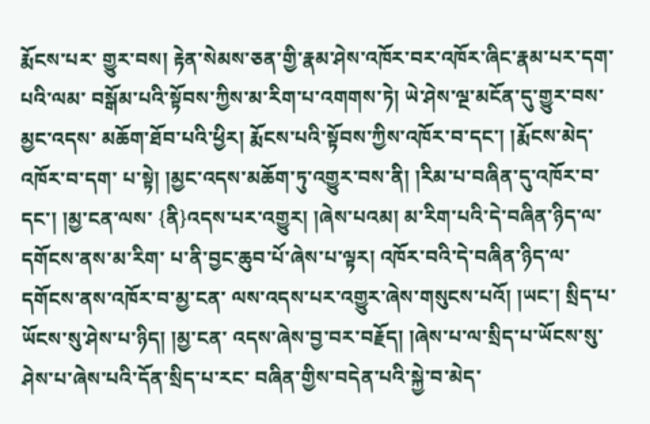རྨོངས་པར་ གྱུར་བས། རྟེན་སེམས་ཅན་གྱི་རྣམ་ཤེས་འཁོར་བར་འཁོར་ཞིང་རྣམ་པར་དག་པའི་ལམ་ བསྒོམ་པའི་སྟོབས་ཀྱིས་མ་རིག་པ་འགགས་ཏེ། ཡེ་ཤེས་ལྔ་མངོན་དུ་གྱུར་བས་མྱང་འདས་ མཆོག་ཐོབ་པའི་ཕྱིར། རྨོངས་པའི་སྟོབས་ཀྱིས་འཁོར་བ་དང་། །རྨོངས་མེད་འཁོར་བ་དག་ པ་སྟེ། །མྱང་འདས་མཆོག་ཏུ་འགྱུར་བས་ནི། །རིམ་པ་བཞིན་དུ་འཁོར་བ་དང་། །མྱ་ངན་ལས་ {ནི}འདས་པར་འགྱུར། །ཞེས་པའམ། མ་རིག་པའི་དེ་བཞིན་ཉིད་ལ་དགོངས་ནས་མ་རིག་ པ་ནི་བྱང་ཆུབ་པོ་ཞེས་པ་ལྟར། འཁོར་བའི་དེ་བཞིན་ཉིད་ལ་དགོངས་ནས་འཁོར་བ་མྱ་ངན་ ལས་འདས་པར་འགྱུར་ཞེས་གསུངས་པའོ། །ཡང་། སྲིད་པ་ཡོངས་སུ་ཤེས་པ་ཉིད། །མྱ་ངན་ འདས་ཞེས་བྱ་བར་བརྗོད། །ཞེས་པ་ལ་སྲིད་པ་ཡོངས་སུ་ཤེས་པ་ཞེས་པའི་དོན་སྲིད་པ་རང་ བཞིན་གྱིས་བདེན་པའི་སྐྱེ་བ་མེད་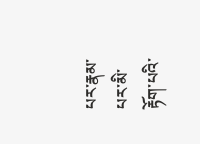པར་རྣམ་པར་མི་རྟོག་པའི་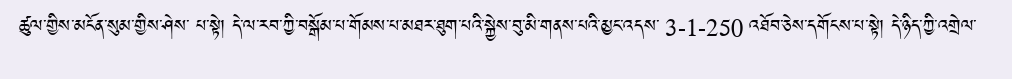ཚུལ་གྱིས་མངོན་སུམ་གྱིས་ཤེས་ པ་སྟེ། དེ་ལ་རབ་ཀྱི་བསྒོམ་པ་གོམས་པ་མཐར་ཐུག་པའི་སྐྱེས་བུ་མི་གནས་པའི་མྱང་འདས་ 3-1-250 འཐོབ་ཅེས་དགོངས་པ་སྟེ། དེ་ཉིད་ཀྱི་འགྲེལ་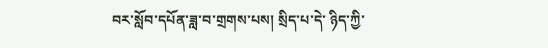བར་སློབ་དཔོན་ཟླ་བ་གྲགས་པས། སྲིད་པ་དེ་ ཉིད་ཀྱི་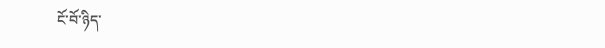ངོ་བོ་ཉིད་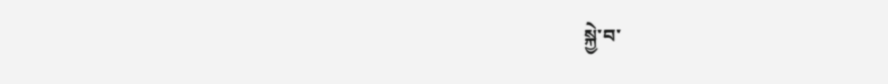སྐྱེ་བ་